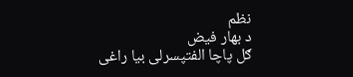نظم
د بهار فيض
ګل پاچا الفتپسرلی بيا راغی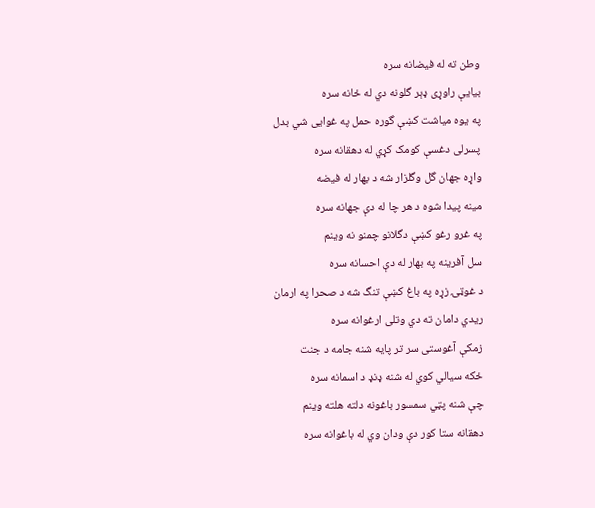وطن ته له فيضانه سره
بيايې راوړی ډېر گلونه دي له ځانه سره
په يوه مياشت کښې گوره حمل په غوايی شي بدل
پسرلی دغسې کومک کړي له دهقانه سره
واړه جهان گل وگلزار شه د بهار له فيضه
مينه پيدا شوه د هر چا له دې جهانه سره
په غرو رغو کښې دگلانو چمنو نه وينم
سل آفرينه په بهار له دې احسانه سره
د غوټۍ زړه په باغ کښې تنگ شه د صحرا په ارمان
ريدي دامان ته دي وتلی ارغوانه سره
زمکې آغوستی سر تر پايه شنه جامه د جنت
ځکه سيالي کوي له شنه ډنډ د اسمانه سره
چې شنه پټي سمسور باغونه دلته هلته وينم
دهقانه ستا کور دې ودان وي له باغوانه سره